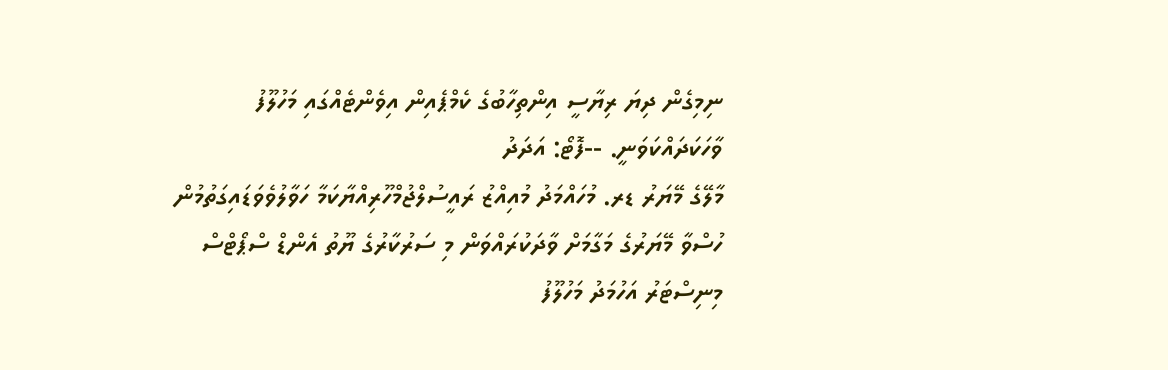ނިމިގެން ދިޔަ ރިޔާސީ އިންތިހާބުގެ ކެމްޕެއިން އިވެންޓެއްގައި މަހުލޫފު ވާހަކަދައްކަވަނީ. --ފޮޓޯ: އަދަދު
މާލޭގެ މޭޔަރު ޑރ. މުހައްމަދު މުއިއްޒު ރައީސުލްޖުމްހޫރިއްޔާކަމާ ހަވާލުވެވަޑައިގަތުމުން ހުސްވާ މޭޔަރުގެ މަގާމަށް ވާދަކުރައްވަން މި ސަރުކާރުގެ ޔޫތު އެންޑް ސްޕޯޓްސް މިނިސްޓަރު އަހުމަދު މަހުލޫފު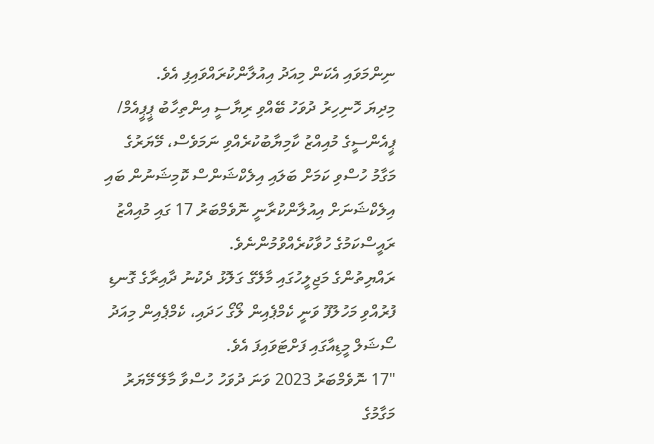ނިންމަވައި އެކަން މިއަދު އިއުލާންކުރައްވައިފި އެވެ.
މިދިޔަ ހޮނިހިރު ދުވަހު ބޭއްވި ރިޔާސީ އިންތިހާބު ޕީޕީއެމް/ ޕީއެންސީގެ މުއިއްޒު ކާމިޔާބުކުރެއްވި ނަމަވެސް، މޭޔަރުގެ މަގާމު ހުސްވި ކަމަށް ބަލައި އިލެކްޝަންސް ކޮމިޝަނުން ބައި އިލެކްޝަނަށް އިއުލާންކުރާނީ ނޮވެމްބަރު 17 ގައި މުއިއްޒު ރައީސްކަމުގެ ހުވާކުރެއްވުމުންނެވެ.
ރައްޔިތުންގެ މަޖިލީހުގައި މާލޭގެ ގަލޮޅު ދެކުނު ދާއިރާގެ ގޮނޑި ފުރުއްވި މަހުލުފޫ ވަނީ ކެމްޕެއިން ލޯގޯ ހަދައި، ކެމްޕެއިން މިއަދު ސޯޝަލް މީޑިއާގައި ފަށްޓަވައިފަ އެވެ.
"17 ނޮވެމްބަރު 2023 ވަނަ ދުވަހު ހުސްވާ މާލޭ މޭޔަރު މަގާމުގެ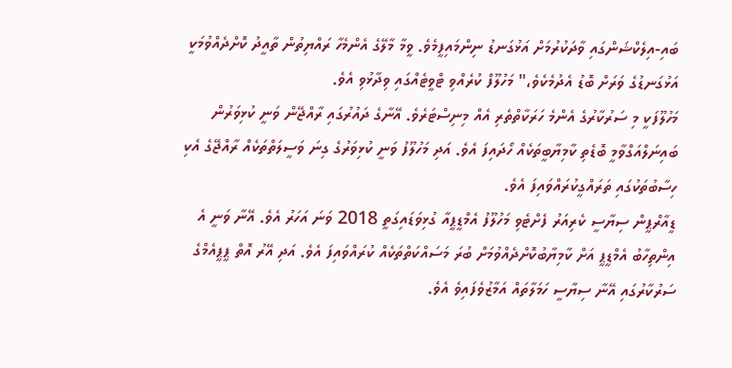ބައި-އިލެކްޝަންގައި ވާދަކުރުމަށް އަޅުގަނޑު ނިންމައިފީމެވެ. ވީމާ މާލޭގެ އެންމެހާ ރައްޔިތުން ތާއީދު ކޮށްދެއްވުމަކީ އަޅުގަނޑުގެ ވަރަށް ބޮޑު އެދުމެކެވެ،" މަހުލޫފް ކުރެއްވި ޓްވީޓެއްގައި ވިދާޅުވި އެވެ.
މަހުލޫފަކީ މި ސަރުކާރުގެ އެންމެ ހަރަކާތްތެރި އެއް މިނިސްޓަރެވެ. އޭނާގެ ދައުރުގައި ރާއްޖޭން ވަނީ ކުޅިވަރުން ބައިނަލްއަގްވާމީ ބޮޑެތި ކާމިޔާބީތަކެއް ހޯދައިފަ އެވެ. އަދި މަހުލޫފު ވަނީ ކުޅިވަރުގެ ގިނަ ވަސީލަތްތަކެއް ރާއްޖޭގެ އެކި ހިސާބުތަކުގައި ތަރައްގީކުރައްވައިފަ އެވެ.
ޑީއާރްޕީން ސިޔާސީ ކެރިއަރު ފެށްޓެވި މަހުލޫފު އެމްޑީޕީއާ ގުޅިވަޑައިގަތީ 2018 ވަނަ އަހަރު އެވެ. އޭނާ ވަނީ އެ އިންތިހާބު އެމްޑީޕީ އަށް ކާމިޔާބުކޮށްދެއްވުމަށް ބުރަ މަސައްކަތްތަކެއް ކުރައްވައިފަ އެވެ. އަދި އޭރު އޮތް ޕީޕީއެމްގެ ސަރުކާރުގައި އޭނާ ސިޔާސީ ހަމަލާތައް އަމާޒުވެފައިވެ އެވެ.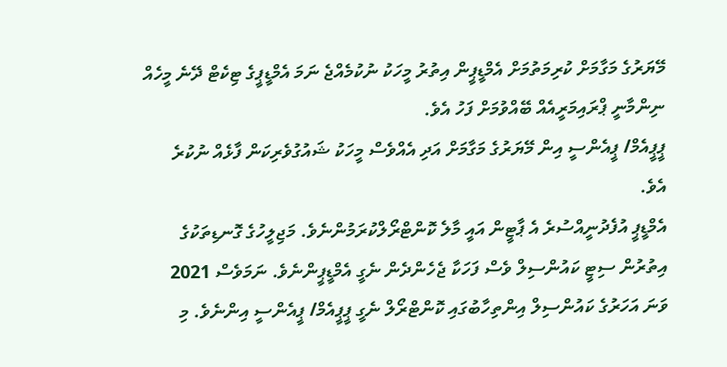މޭޔަރުގެ މަގާމަށް ކުރިމަތުމަށް އެމްޑީޕީން އިތުރު މީހަކު ނުކުމެއްޖެ ނަމަ އެމްޑީޕީގެ ޓިކެޓް ދޭނެ މީހެއް ނިންމާނީ ޕްރައިމަރީއެއް ބޭއްވުމަށް ފަހު އެވެ.
ޕީޕީއެމް/ ޕީއެންސީ އިން މޭޔަރުގެ މަގާމަށް އަދި އެއްވެސް މީހަކު ޝައުގުވެރިކަން ފާޅެއް ނުކުރެ އެވެ.
އެމްޑީޕީ އުފެދުނީއްސުރެ އެ ޕާޓީން އައީ މާލެ ކޮންޓްރޯލްކުރަމުންނެވެ. މަޖިލީހުގެ ގޮނޑިތަކުގެ އިތުރުން ސިޓީ ކައުންސިލް ވެސް ފަހަކާ ޖެހެންދެން ނެގީ އެމްޑީޕީންނެވެ. ނަމަވެސް 2021 ވަނަ އަހަރުގެ ކައުންސިލް އިންތިހާބުގައި ކޮންޓްރޯލް ނެގީ ޕީޕީއެމް/ ޕީއެންސީ އިންނެވެ. މި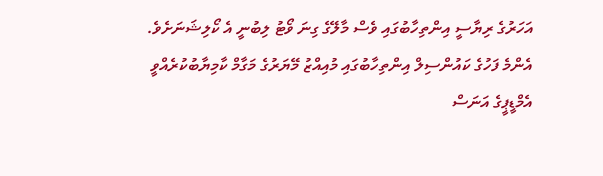އަހަރުގެ ރިޔާސީ އިންތިހާބުގައި ވެސް މާލޭގެ ގިނަ ވޯޓު ލިބުނީ އެ ކޯލިޝަނަށެވެ.
އެންމެ ފަހުގެ ކައުންސިލް އިންތިހާބުގައި މުއިއްޒު މޭޔަރުގެ މަގާމް ކާމިޔާބުކުރެއްވީ އެމްޑީޕީގެ އަނަސް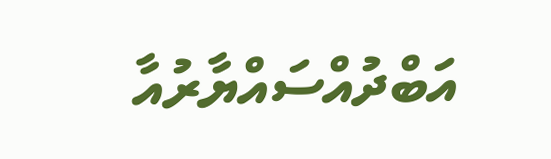އަބްދުއްސައްޔާރުއާ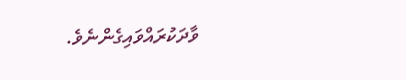ވާދަކުރައްވައިގެންނެވެ.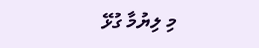މި ލިޔުމާ ގުޅޭ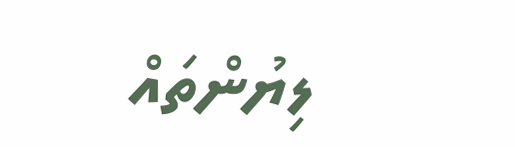ލިޔުންތައް